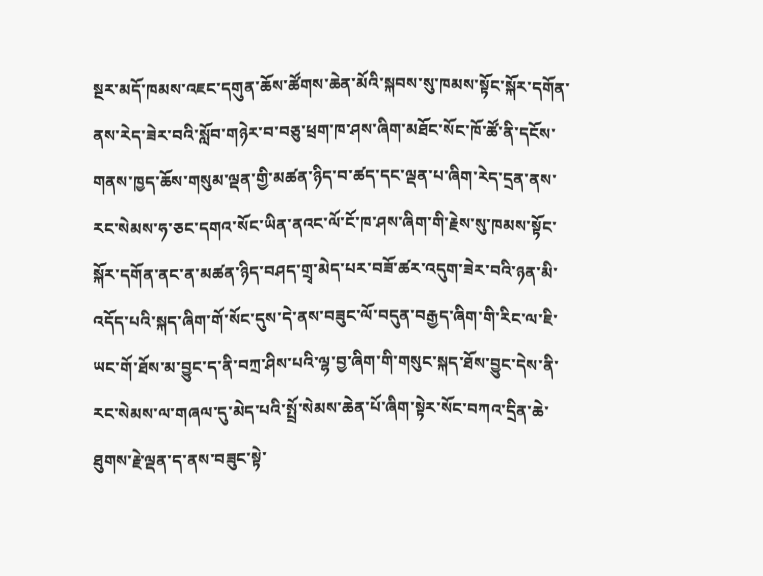སྔར་མདོ་ཁམས་འཇང་དགུན་ཆོས་ཚོགས་ཆེན་མོའི་སྐབས་སུ་ཁམས་སྟོང་སྐོར་དགོན་ནས་རེད་ཟེར་བའི་སློབ་གཉེར་བ་བཅུ་ཕྲག་ཁ་ཤས་ཞིག་མཐོང་སོང་ཁོ་ཚོ་ནི་དངོས་གནས་ཁྱད་ཆོས་གསུམ་ལྡན་གྱི་མཚན་ཉིད་བ་ཚད་དང་ལྡན་པ་ཞིག་རེད་དྲན་ནས་རང་སེམས་ཧ་ཅང་དགའ་སོང་ཡིན་ནའང་ལོ་ངོ་ཁ་ཤས་ཞིག་གི་རྗེས་སུ་ཁམས་སྟོང་སྐོར་དགོན་ནང་ན་མཚན་ཉིད་བཤད་གྲྭ་མེད་པར་བཟོ་ཚར་འདུག་ཟེར་བའི་ཉན་མི་འདོད་པའི་སྐད་ཞིག་གོ་སོང་དུས་དེ་ནས་བཟུང་ལོ་བདུན་བརྒྱད་ཞིག་གི་རིང་ལ་ཇི་ཡང་གོ་ཐོས་མ་བྱུང་ད་ནི་བཀྲ་ཤིས་པའི་ལྷ་བྱ་ཞིག་གི་གསུང་སྐད་ཐོས་བྱུང་དེས་ནི་རང་སེམས་ལ་གཞལ་དུ་མེད་པའི་སྤྲོ་སེམས་ཆེན་པོ་ཞིག་སྟེར་སོང་བཀའ་དྲིན་ཆེ་ཐུགས་རྗེ་ལྡན་ད་ནས་བཟུང་སྟེ་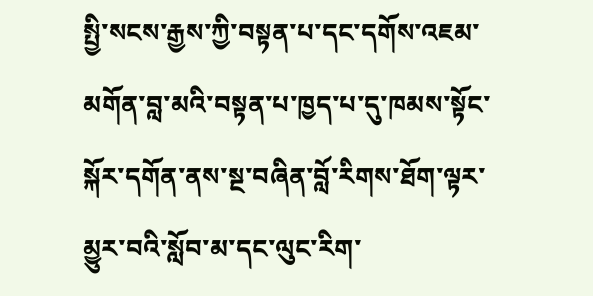སྤྱི་སངས་རྒྱས་ཀྱི་བསྟན་པ་དང་དགོས་འཇམ་མགོན་བླ་མའི་བསྟན་པ་ཁྱད་པ་དུ་ཁམས་སྟོང་སྐོར་དགོན་ནས་སྔ་བཞིན་བློ་རིགས་ཐོག་ལྟར་མྱུར་བའི་སློབ་མ་དང་ལུང་རིག་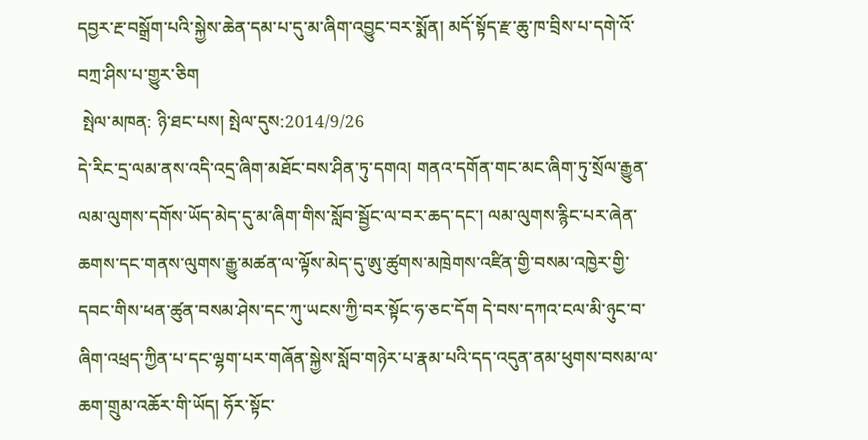དབྱར་རྔ་བསྒྲོག་པའི་སྐྱེས་ཆེན་དམ་པ་དུ་མ་ཞིག་འབྱུང་བར་སྨོན། མདོ་སྟོད་རྫ་ཆུ་ཁ་བྲིས་པ་དགེ་འོ་བཀྲ་ཤིས་པ་གྱུར་ཅིག
 སྤེལ་མཁན: ཉི་ཐང་པས། སྤེལ་དུས:2014/9/26
དེ་རིང་དྲ་ལམ་ནས་འདི་འདྲ་ཞིག་མཐོང་བས་ཤིན་ཏུ་དགའ། གནའ་དགོན་གང་མང་ཞིག་ཏུ་སྲོལ་རྒྱུན་ལམ་ལུགས་དགོས་ཡོད་མེད་དུ་མ་ཞིག་གིས་སློབ་སྦྱོང་ལ་བར་ཆད་དང་། ལམ་ལུགས་རྙིང་པར་ཞེན་ཆགས་དང་གནས་ལུགས་རྒྱུ་མཚན་ལ་ལྟོས་མེད་དུ་ཨུ་ཚུགས་མཁྲེགས་འཛིན་གྱི་བསམ་འཁྱེར་གྱི་དབང་གིས་ཕན་ཚུན་བསམ་ཤེས་དང་ཀུ་ཡངས་ཀྱི་བར་སྟོང་ཧ་ཅང་དོག དེ་བས་དཀའ་ངལ་མི་ཉུང་བ་ཞིག་འཕྲད་ཀྱིན་པ་དང་ལྷག་པར་གཞོན་སྐྱེས་སློབ་གཉེར་པ་རྣམ་པའི་དད་འདུན་ནམ་ཕུགས་བསམ་ལ་ཆག་གྲུམ་འཆོར་གི་ཡོད། ཧོར་སྟོང་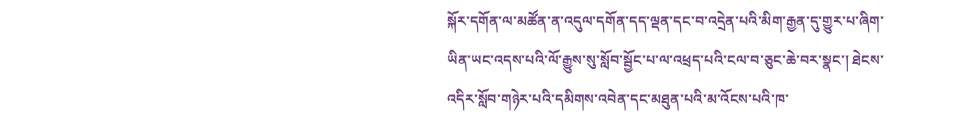སྐོར་དགོན་ལ་མཚོན་ན་འདུལ་དགོན་དད་ལྡན་དང་བ་འདྲེན་པའི་མིག་རྒྱན་དུ་གྱུར་པ་ཞིག་ཡིན་ཡང་འདས་པའི་ལོ་རྒྱུས་སུ་སློབ་སྦྱོང་པ་ལ་འཕྲད་པའི་ངལ་བ་ཅུང་ཆེ་བར་སྣང་། ཐེངས་འདིར་སློབ་གཉེར་པའི་དམིགས་འབེན་དང་མཐུན་པའི་མ་འོངས་པའི་ཁ་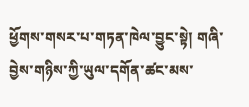ཕྱོགས་གསར་པ་གཏན་ཁེལ་བྱུང་སྟེ། གཞི་བྱེས་གཉིས་ཀྱི་ཡུལ་དགོན་ཚང་མས་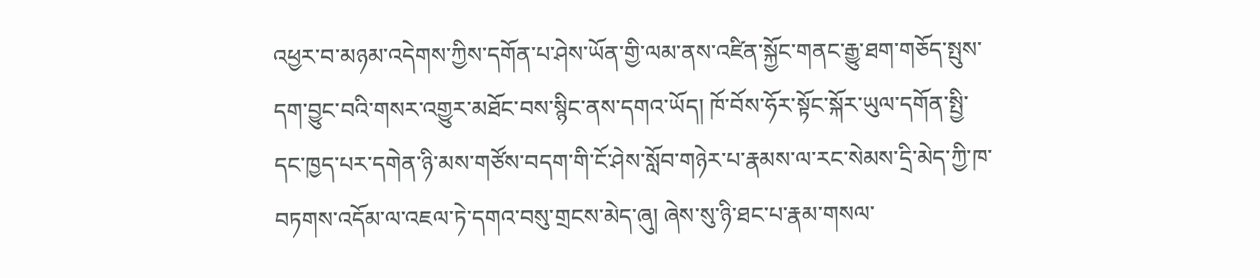འཕྱར་བ་མཉམ་འདེགས་ཀྱིས་དགོན་པ་ཤེས་ཡོན་གྱི་ལམ་ནས་འཛིན་སྐྱོང་གནང་རྒྱུ་ཐག་གཅོད་སྤུས་དག་བྱུང་བའི་གསར་འགྱུར་མཐོང་བས་སྙིང་ནས་དགའ་ཡོད། ཁོ་བོས་ཧོར་སྟོང་སྐོར་ཡུལ་དགོན་སྤྱི་དང་ཁྱད་པར་དགེན་ཉི་མས་གཙོས་བདག་གི་ངོ་ཤེས་སློབ་གཉེར་པ་རྣམས་ལ་རང་སེམས་དྲི་མེད་ཀྱི་ཁ་བཏགས་འདོམ་ལ་འཇལ་ཏེ་དགའ་བསུ་གྲངས་མེད་ཞུ། ཞེས་སུ་ཉི་ཐང་པ་རྣམ་གསལ་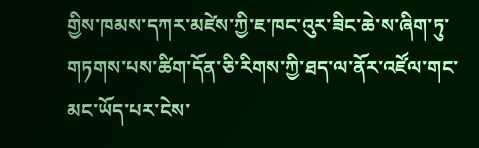གྱིས་ཁམས་དཀར་མཛེས་ཀྱི་ཇ་ཁང་འུར་ཟིང་ཆེ་ས་ཞིག་ཏུ་གཏགས་པས་ཚིག་དོན་ཅི་རིགས་ཀྱི་ཐད་ལ་ནོར་འཛོལ་གང་མང་ཡོད་པར་ངེས་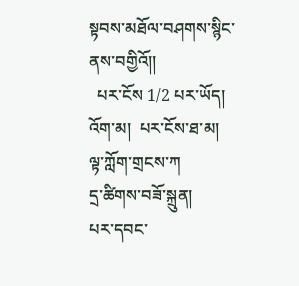སྟབས་མཐོལ་བཤགས་སྙིང་ནས་བགྱིའོ།།
  པར་ངོས 1/2 པར་ཡོད།  འོག་མ།  པར་ངོས་ཐ་མ།
ལྟ་ཀློག་གྲངས་ཀ
དྲ་ཚིགས་བཟོ་སྐྲུན།
པར་དབང་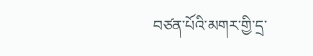བཙན་པོའི་མགར་གྱི་དྲ་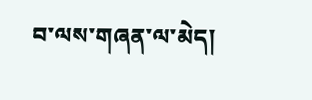བ་ལས་གཞན་ལ་མེད།